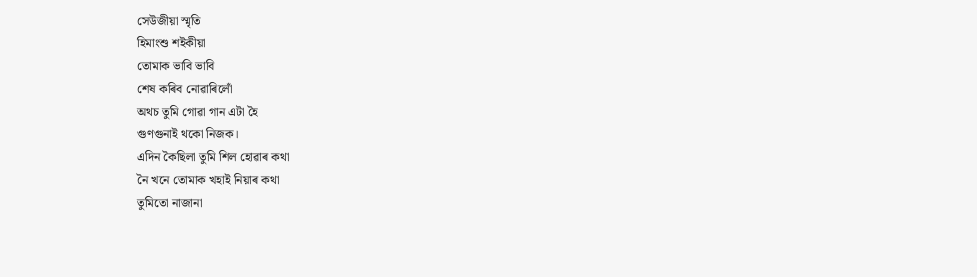সেউজীয়া স্মৃতি
হিমাংশু শইকীয়া
তোমাক ভাবি ভাবি
শেষ কৰিব নোৱাৰিলোঁ
অথচ তুমি গোৱা গান এটা হৈ
গুণগুনাই থকো নিজক।
এদিন কৈছিলা তুমি শিল হোৱাৰ কথা
নৈ খনে তোমাক খহাই নিয়াৰ কথা
তুমিতো নাজানা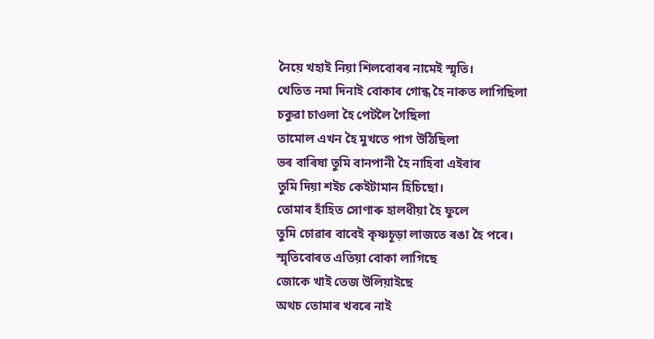নৈয়ে খহাই নিয়া শিলবোৰৰ নামেই স্মৃতি।
খেতিত নমা দিনাই বোকাৰ গোন্ধ হৈ নাকত লাগিছিলা
চকুৱা চাওলা হৈ পেটলৈ গৈছিলা
তামোল এখন হৈ মুখতে পাগ উঠিছিলা
ভৰ বাৰিষা তুমি বানপানী হৈ নাহিবা এইবাৰ
তুমি দিয়া শইচ কেইটামান হিচিছো।
তোমাৰ হাঁহিত সোণাৰু হালধীয়া হৈ ফুলে
তুমি চোৱাৰ বাবেই কৃষ্ণচূড়া লাজতে ৰঙা হৈ পৰে।
স্মৃতিবোৰত এতিয়া বোকা লাগিছে
জোকে খাই তেজ উলিয়াইছে
অথচ তোমাৰ খবৰে নাই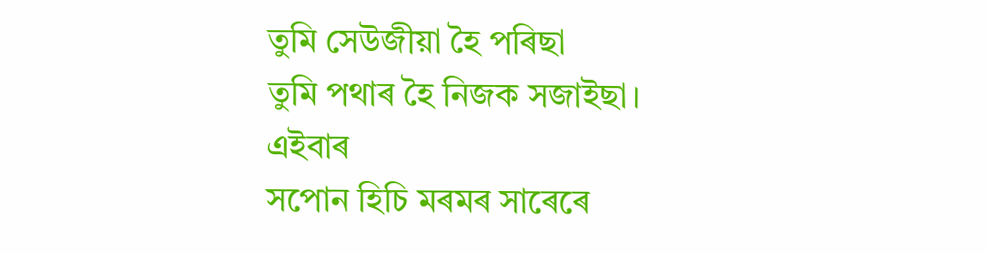তুমি সেউজীয়া হৈ পৰিছা
তুমি পথাৰ হৈ নিজক সজাইছা।
এইবাৰ
সপোন হিচি মৰমৰ সাৰেৰে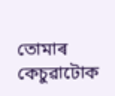তোমাৰ কেচুৱাটোক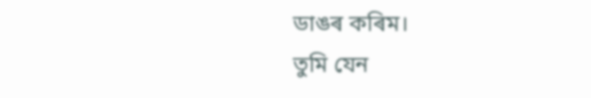ডাঙৰ কৰিম।
তুমি যেন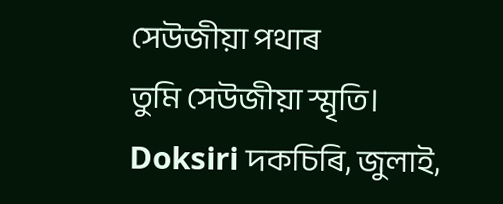সেউজীয়া পথাৰ
তুমি সেউজীয়া স্মৃতি।
Doksiri দকচিৰি, জুলাই,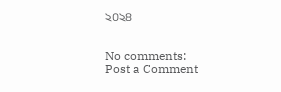২০২৪


No comments:
Post a Comment